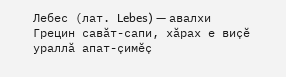Лебес (лат. Lebes) — авалхи Грецин савӑт-сапи, хӑрах е виҫӗ ураллӑ апат-ҫимӗҫ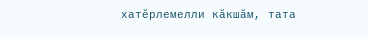хатӗрлемелли кӑкшӑм, тата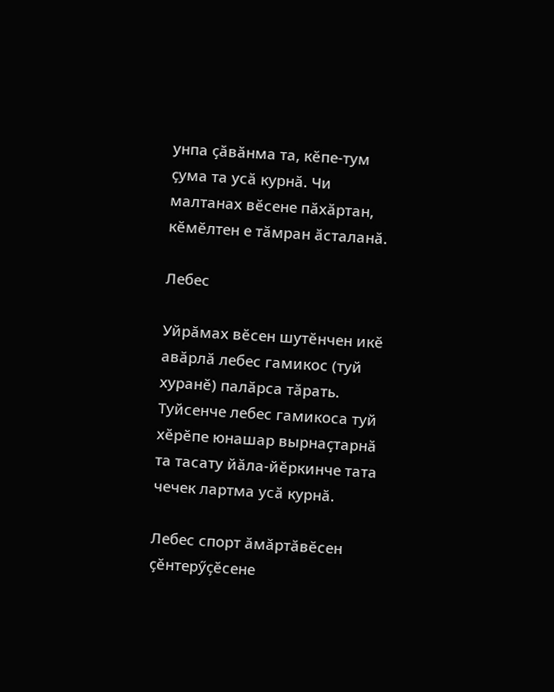унпа ҫӑвӑнма та, кӗпе-тум ҫума та усӑ курнӑ. Чи малтанах вӗсене пӑхӑртан, кӗмӗлтен е тӑмран ӑсталанӑ.

Лебес

Уйрӑмах вӗсен шутӗнчен икӗ авӑрлӑ лебес гамикос (туй хуранӗ) палӑрса тӑрать. Туйсенче лебес гамикоса туй хӗрӗпе юнашар вырнаҫтарнӑ та тасату йӑла-йӗркинче тата чечек лартма усӑ курнӑ.

Лебес спорт ӑмӑртӑвӗсен ҫӗнтерӳҫӗсене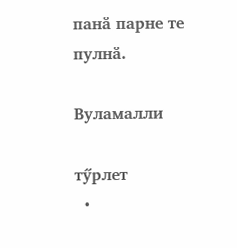панӑ парне те пулнӑ.

Вуламалли

тӳрлет
  •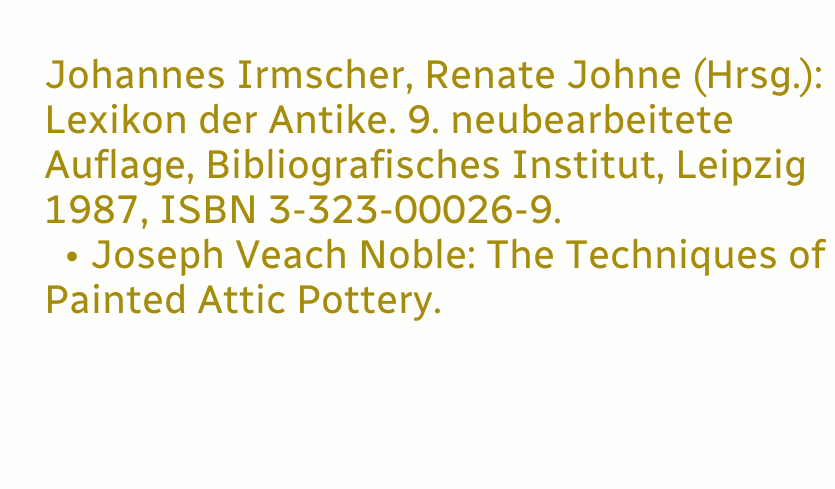Johannes Irmscher, Renate Johne (Hrsg.): Lexikon der Antike. 9. neubearbeitete Auflage, Bibliografisches Institut, Leipzig 1987, ISBN 3-323-00026-9.
  • Joseph Veach Noble: The Techniques of Painted Attic Pottery.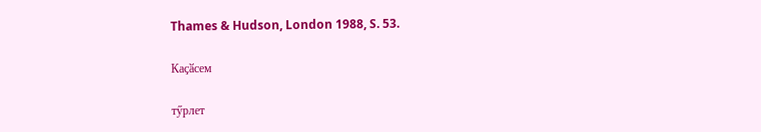Thames & Hudson, London 1988, S. 53.

Каҫӑсем

тӳрлет